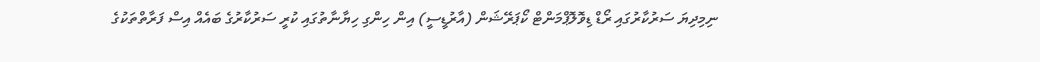ނިމިދިޔަ ސަރުކާރުގައި ރޯޑް ޑިވޮލޮޕްމަންޓް ކޯޕަރޭޝަން (އާރުޑީސީ) އިން ހިންގި ހިޔާނާތުގައި ކުރީ ސަރުކާރުގެ ބައެއް އިސް ފަރާތްތަކުގެ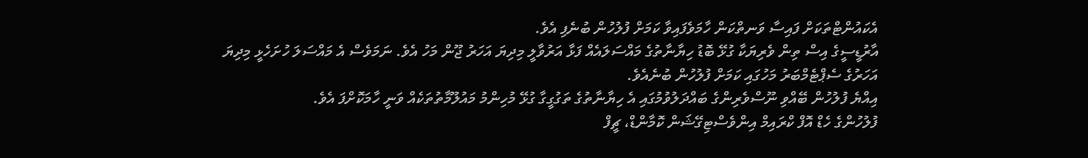އެކައުންޓްތަކަށް ފައިސާ ވަނތްކަން ހާމަވެފައިވާ ކަމަށް ފުލުހުން ބުނެފި އެވެ.
އާރުޑީސީގެ އިސް ތިން ވެރިޔަކާ ގުޅޭ ބޮޑު ހިޔާނާތުގެ މައްސަލައެއް ފަޅާ އަރުވާލީ މިދިޔަ އަހަރު ޖޫން މަހު އެވެ. ނަމަވެސް އެ މައްސަލަ ހުށަހެޅީ މިދިޔަ އަހަރުގެ ސެޕްޓެމްބަރު މަހުގައި ކަމަށް ފުލުހުން ބުނެއެވެ.
އިއްޔެ ފުލުހުން ބޭއްވި ނޫސްވެރިންގެ ބައްދަލުވުމުގައި އެ ހިޔާނާތުގެ ތަގުގީގާ ގުޅޭ މުހިންމު މައުލޫމާތުތަކެއް ވަނީ ހާމަކޮށްފަ އެވެ.
ފުލުހުންގެ ހެޑް އޮފް ކްރައިމް އިންވެސްޓިގޭޝަން ކޮމާންޑް، ޗީފް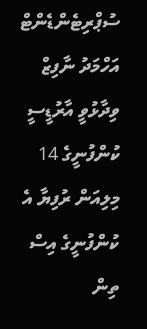ސުޕްރިޓެންޑެންޓް އަހްމަދު ނާފިޒް ވިދާޅުވީ އާރުޑީސީ ކުންފުނީގެ 14 މިލިއަން ރުފިޔާ އެ ކުންފުނީގެ އިސް ތިން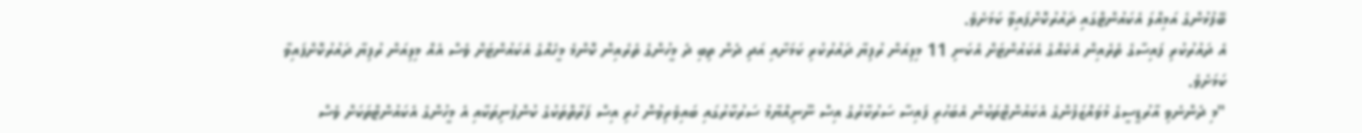ބޭފުޅުންގެ އަމިއްލަ އެކައުންޓްގައި ދައުރުކޮށްފައިވާ ކަމަށެވެ.
އެ ދައުރުކުރި ފައިސާގެ ތެރެއިން އެކެއްގެ އެކައުންޓަށް އެކަނި 11 މިލިއަން ރުފިޔާ ދައުރުކުރި ކަމަށާއި އަދި ދެން ތިބި ދެ މީހުންގެ ތެރެއިން ކޮންމެ މީހެއްގެ އެކައުންޓަށް ވެސް އެއް މިލިއަން ރުފިޔާ ދައުރުކޮށްފައިވާ ކަމަށެވެ.
"މި ދެންނެވި އާރުޑީސީގެ މުވައްޒަފުންގެ އެކައުންޓްތަކުން އެބަހުރި ފައިސާ ސަރުކާރުގެ އިސް ނޫނިއްޔާމު ސަރުކާރުގައި ބައިވެރިވުން ހުރި އިސް ފަރާތްތަކުގެ ކުންފުނިތަކާއި އެ މީހުންގެ އެކައުންޓްތަކަށް ވެސް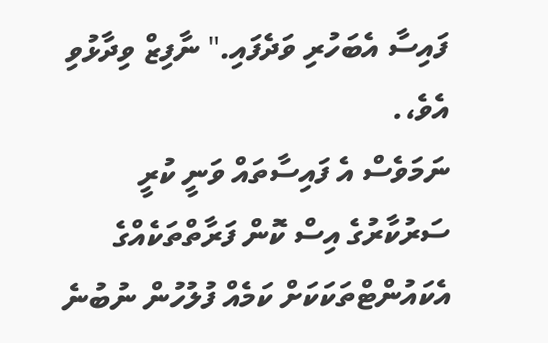ފައިސާ އެބަހުރި ވަދެފައި." ނާފިޒް ވިދާޅުވި އެވެ،.
ނަމަވެސް އެ ފައިސާތައް ވަނީ ކުރީ ސަރުކާރުގެ އިސް ކޮން ފަރާތްތަކެއްގެ އެކައުންޓްތަކަކަށް ކަމެއް ފުލުހުން ނުބުނެ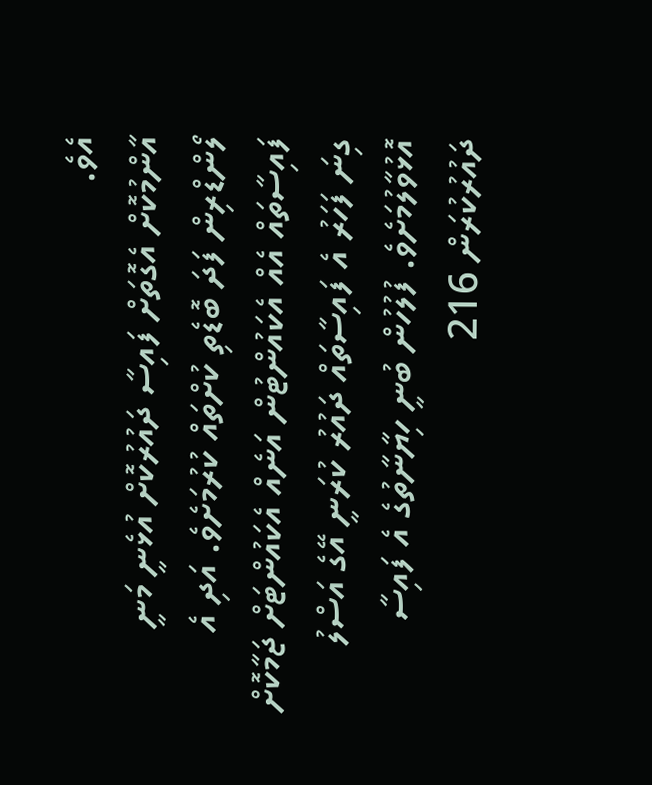އެވެ.
އާންމުކޮށް އެގޮތަށް ފައިސާ ދައުރުކޮށް އުޅެނީ މަނީ ލޯންޑްރިން ފަދަ ބޮޑެތި ކުށްތައް ކުރުމަށެވެ. އަދި އެ ފައިސާތައް އެއް އެކައުންޓުން އަނެއް އެކައުންޓަށް ޖަމާކޮށް ގިނަ ފަހަރު އެ ފައިސާތައް ދައުރު ކުރަނީ އޭގެ އަސްލު އޮޅުވާލުމަށެވެ. ފުލުހުން ބުނީ ހިޔާނާތުގެ އެ ފައިސާ ދައުރުކުރަން 216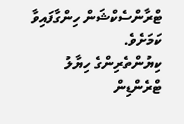ޓްރާންސެކްޝަން ހިންގާފައިވާ ކަމަށެވެ.
ކިޔުންތެރިންގެ ހިޔާލު
ޓްރެންޑިން